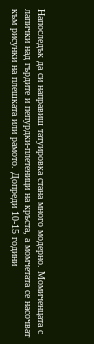Напоследък да си направиш татуировка стана много модерно. Момиченцата с лапички над гърдите и пепурдки-плетеници на кръста, а момчетата се насочват към рисунки на плешката или рамото. Допреди 10-15 години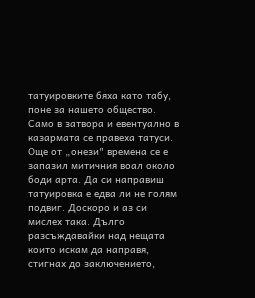татуировките бяха като табу, поне за нашето общество. Само в затвора и евентуално в казармата се правеха татуси. Още от „онези" времена се е запазил митичния воал около боди арта. Да си направиш татуировка е едва ли не голям подвиг. Доскоро и аз си мислех така. Дълго разсъждавайки над нещата които искам да направя, стигнах до заключението,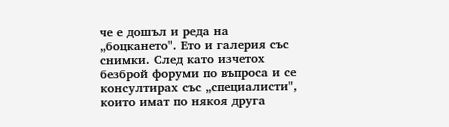че е дошъл и реда на „боцкането". Ето и галерия със снимки. След като изчетох безброй форуми по въпроса и се консултирах със „специалисти", които имат по някоя друга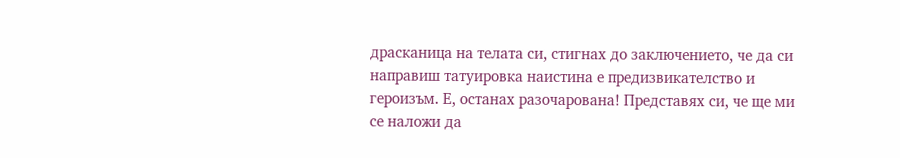драсканица на телата си, стигнах до заключението, че да си направиш татуировка наистина е предизвикателство и героизъм. Е, останах разочарована! Представях си, че ще ми се наложи да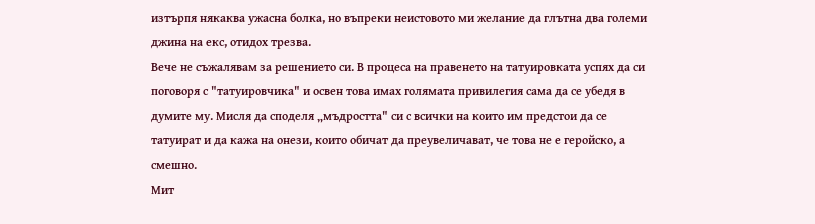изтърпя някаква ужасна болка, но въпреки неистовото ми желание да глътна два големи джина на екс, отидох трезва.
Вече не съжалявам за решението си. В процеса на правенето на татуировката успях да си поговоря с "татуировчика" и освен това имах голямата привилегия сама да се убедя в думите му. Мисля да споделя „мъдростта" си с всички на които им предстои да се татуират и да кажа на онези, които обичат да преувеличават, че това не е геройско, а смешно.
Мит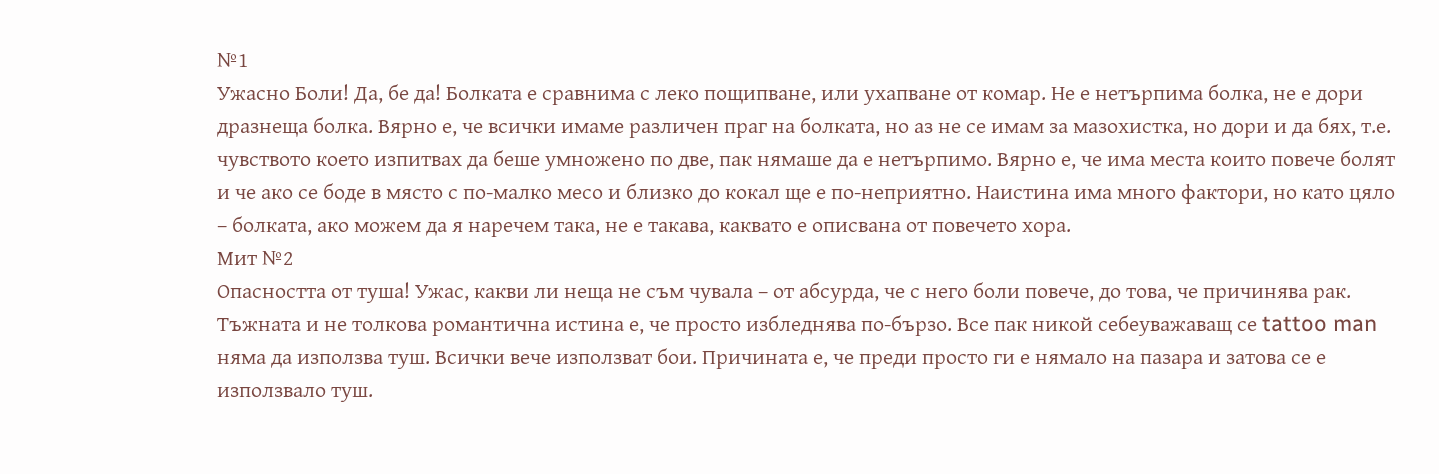№1
Ужасно Боли! Да, бе да! Болката е сравнима с леко пощипване, или ухапване от комар. Не е нетърпима болка, не е дори дразнеща болка. Вярно е, че всички имаме различен праг на болката, но аз не се имам за мазохистка, но дори и да бях, т.е. чувството което изпитвах да беше умножено по две, пак нямаше да е нетърпимо. Вярно е, че има места които повече болят и че ако се боде в място с по-малко месо и близко до кокал ще е по-неприятно. Наистина има много фактори, но като цяло – болката, ако можем да я наречем така, не е такава, каквато е описвана от повечето хора.
Мит №2
Опасността от туша! Ужас, какви ли неща не съм чувала – от абсурда, че с него боли повече, до това, че причинява рак. Тъжната и не толкова романтична истина е, че просто избледнява по-бързо. Все пак никой себеуважаващ се tattoo man няма да използва туш. Всички вече използват бои. Причината е, че преди просто ги е нямало на пазара и затова се е използвало туш.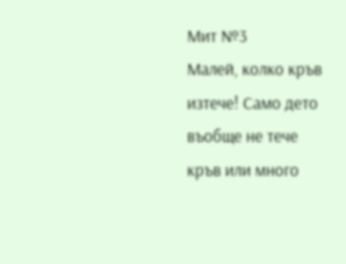Мит №3
Малей, колко кръв изтече! Само дето въобще не тече кръв или много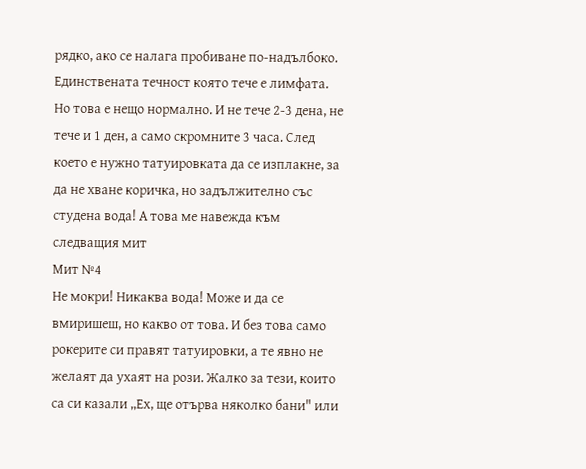рядко, ако се налага пробиване по-надълбоко. Единствената течност която тече е лимфата. Но това е нещо нормално. И не тече 2-3 дена, не тече и 1 ден, а само скромните 3 часа. След което е нужно татуировката да се изплакне, за да не хване коричка, но задължително със студена вода! А това ме навежда към следващия мит
Мит №4
Не мокри! Никаква вода! Може и да се вмиришеш, но какво от това. И без това само рокерите си правят татуировки, а те явно не желаят да ухаят на рози. Жалко за тези, които са си казали „Ех, ще отърва няколко бани" или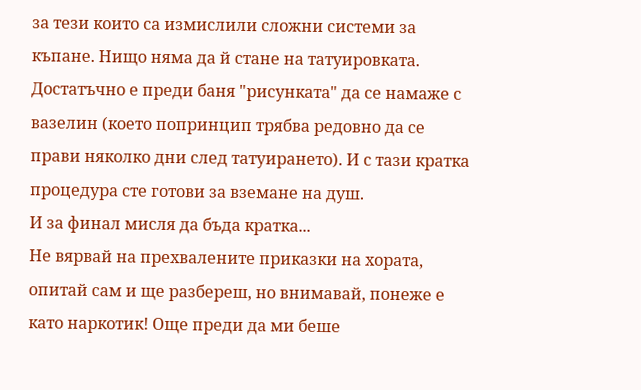за тези които са измислили сложни системи за къпане. Нищо няма да й стане на татуировката. Достатъчно е преди баня "рисунката" да се намаже с вазелин (което попринцип трябва редовно да се прави няколко дни след татуирането). И с тази кратка процедура сте готови за вземане на душ.
И за финал мисля да бъда кратка...
Не вярвай на прехвалените приказки на хората, опитай сам и ще разбереш, но внимавай, понеже е като наркотик! Още преди да ми беше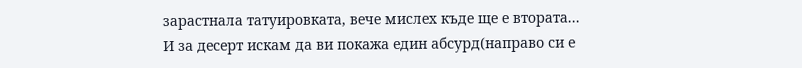зарастнала татуировката, вече мислех къде ще е втората...
И за десерт искам да ви покажа един абсурд(направо си е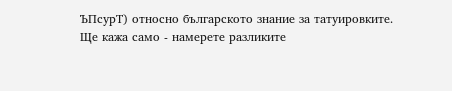ЪПсурТ) относно българското знание за татуировките.
Ще кажа само - намерете разликите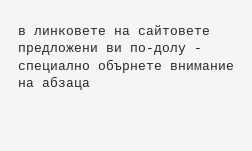в линковете на сайтовете предложени ви по-долу - специално обърнете внимание на абзаца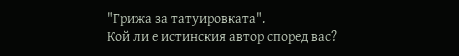"Грижа за татуировката".
Кой ли е истинския автор според вас?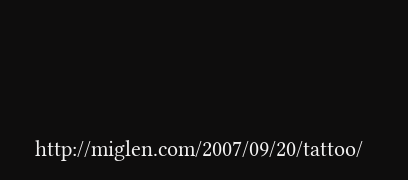http://miglen.com/2007/09/20/tattoo/